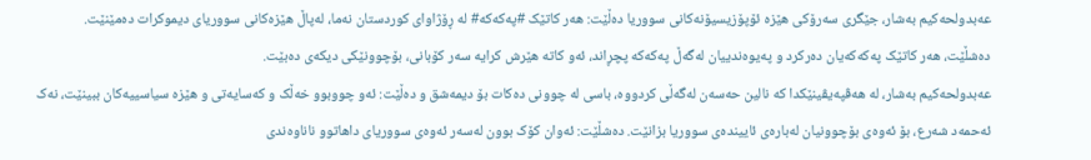عەبدولحەکیم بەشار، جێگری سەرۆکی هێزە ئۆپۆزیسیۆنەکانی سووریا دەڵێت: هەر کاتێک #پەکەکە# لە ڕۆژاوای کوردستان نەما، لەپاڵ هێزەکانی سووریای دیموکرات دەمێنێت. دەشڵێت، هەر کاتێک پەکەکەیان دەرکرد و پەیوەندییان لەگەڵ پەکەکە پچڕاند، ئەو کاتە هێرش کرایە سەر کۆبانی، بۆچوونێکی دیکەی دەبێت.
عەبدولحەکیم بەشار، لە هەڤپەیڤینێکدا کە نالین حەسەن لەگەڵی کردووە، باسی لە چوونی دەکات بۆ دیمەشق و دەڵێت: ئەو چووبوو خەڵک و کەسایەتی و هێزە سیاسییەکان ببینێت، نەک ئەحمەد شەرع، بۆ ئەوەی بۆچوونیان لەبارەی ئاییندەی سووریا بزانێت. دەشڵێت: ئەوان کۆک بوون لەسەر ئەوەی سووریای داهاتوو ناناوەندی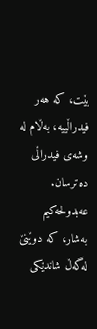بێت، کە هەر فیدراڵییە، بەڵام لە وشەی فیدراڵی دەترسان.
عەبدولحەکیم بەشار، کە دوێنێ لەگەڵ شاندێکی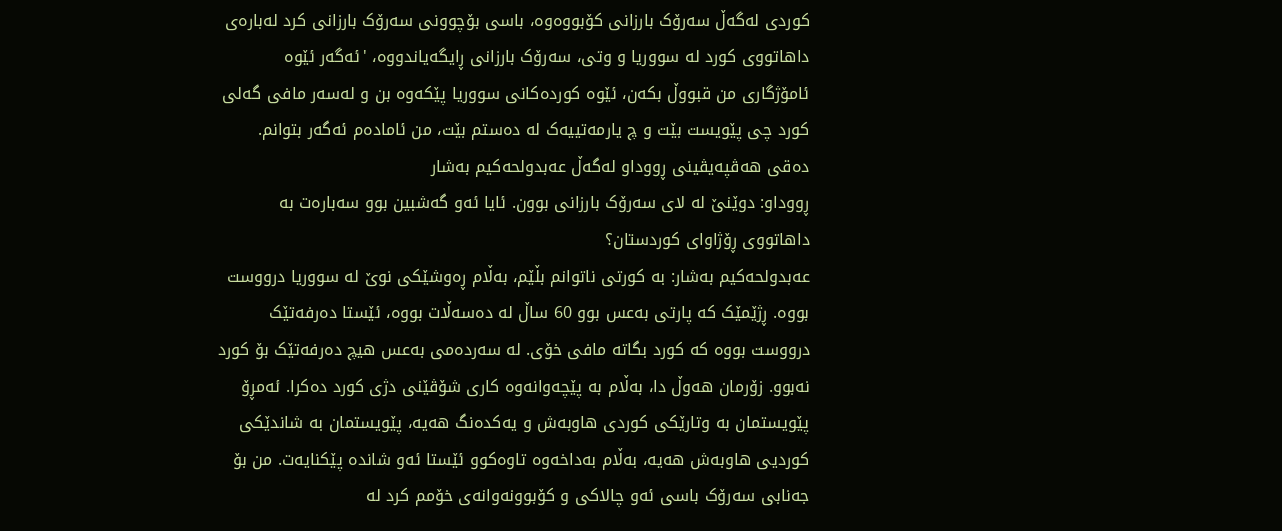کوردی لەگەڵ سەرۆک بارزانی کۆبووەوە، باسی بۆچوونی سەرۆک بارزانی کرد لەبارەی داهاتووی کورد لە سووریا و وتی، سەرۆک بارزانی ڕایگەیاندووە، 'ئەگەر ئێوە ئامۆژگاری من قبووڵ بکەن، ئێوە کوردەکانی سووریا پێکەوە بن و لەسەر مافی گەلی کورد چی پێویست بێت و چ یارمەتییەک لە دەستم بێت، من ئامادەم ئەگەر بتوانم.
دەقی هەڤپەیڤینی ڕووداو لەگەڵ عەبدولحەکیم بەشار
ڕووداو: دوێنێ لە لای سەرۆک بارزانی بوون. ئایا ئەو گەشبین بوو سەبارەت بە داهاتووی ڕۆژاوای کوردستان؟
عەبدولحەکیم بەشار: بە کورتی ناتوانم بڵێم، بەڵام ڕەوشێکی نوێ لە سووریا درووست بووە. ڕژێمێک کە پارتی بەعس بوو 60 ساڵ لە دەسەڵات بووە، ئێستا دەرفەتێک درووست بووە کە کورد بگاتە مافی خۆی. لە سەردەمی بەعس هیچ دەرفەتێک بۆ کورد نەبوو. زۆرمان هەوڵ دا، بەڵام بە پێچەوانەوە کاری شۆڤێنی دژی کورد دەکرا. ئەمڕۆ پێویستمان بە وتارێکی کوردی هاوبەش و یەکدەنگ هەیە، پێویستمان بە شاندێکی کوردیی هاوبەش هەیە، بەڵام بەداخەوە تاوەکوو ئێستا ئەو شاندە پێکنایەت. من بۆ جەنابی سەرۆک باسی ئەو چالاکی و کۆبوونەوانەی خۆمم کرد لە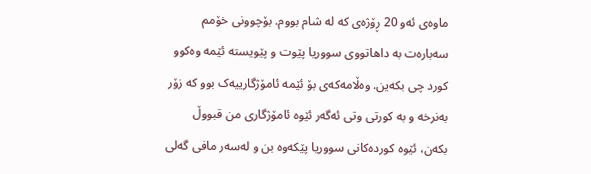ماوەی ئەو 20 ڕۆژەی کە لە شام بووم. بۆچوونی خۆمم سەبارەت بە داهاتووی سووریا پێوت و پێویستە ئێمە وەکوو کورد چی بکەین. وەڵامەکەی بۆ ئێمە ئامۆژگارییەک بوو کە زۆر بەنرخە و بە کورتی وتی ئەگەر ئێوە ئامۆژگاری من قبووڵ بکەن، ئێوە کوردەکانی سووریا پێکەوە بن و لەسەر مافی گەلی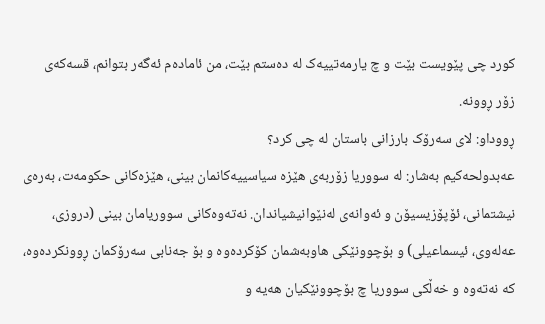کورد چی پێویست بێت و چ یارمەتییەک لە دەستم بێت، من ئامادەم ئەگەر بتوانم، قسەکەی زۆر ڕوونە.
ڕووداو: لای سەرۆک بارزانی باستان لە چی کرد؟
عەبدولحەکیم بەشار: لە سووریا زۆربەی هێزە سیاسییەکانمان بینی، هێزەکانی حکومەت، بەرەی نیشتمانی، ئۆپۆزیسیۆن و ئەوانەی لەنێوانیشیاندان. نەتەوەکانی سووریامان بینی (دروزی، عەلەوی، ئیسماعیلی) و بۆچوونێکی هاوبەشمان کۆکردەوە و بۆ جەنابی سەرۆکمان ڕوونکردەوە، کە نەتەوە و خەڵکی سووریا چ بۆچوونێکیان هەیە و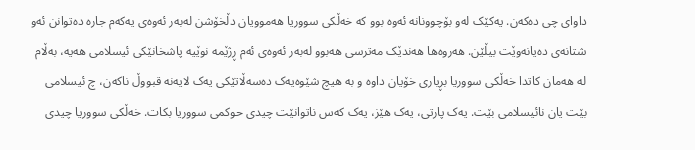داوای چی دەکەن. یەکێک لەو بۆچوونانە ئەوە بوو کە خەڵکی سووریا هەموویان دڵخۆشن لەبەر ئەوەی یەکەم جارە دەتوانن ئەو شتانەی دەیانەوێت بیڵێن. هەروەها هەندێک مەترسی هەبوو لەبەر ئەوەی ئەم ڕژێمە نوێیە پاشخانێکی ئیسلامی هەیە، بەڵام لە هەمان کاتدا خەڵکی سووریا بڕیاری خۆیان داوە و بە هیچ شێوەیەک دەسەڵاتێکی یەک لایەنە قبووڵ ناکەن، چ ئیسلامی بێت یان نائیسلامی بێت. یەک پارتی، یەک هێز، یەک کەس ناتوانێت چیدی حوکمی سووریا بکات. خەڵکی سووریا چیدی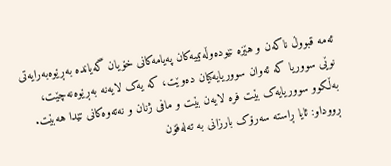ئەمە قبووڵ ناکەن و هێزە نێودەوڵەتییەکان پەیامەکانی خۆیان گەیاندە بەڕێوەبەرایەتی نوێی سووریا کە ئەوان سووریایەکیان دەوێت، کە یەک لایەنە بەڕێوەنەچێت، بەڵکوو سووریایەک بێت فرە لایەن بێت و مافی ژنان و نەتەوەکانی تێدا هەبێت.
ڕووداو: ئایا ڕاستە سەرۆک بارزانی بە تەلەفۆن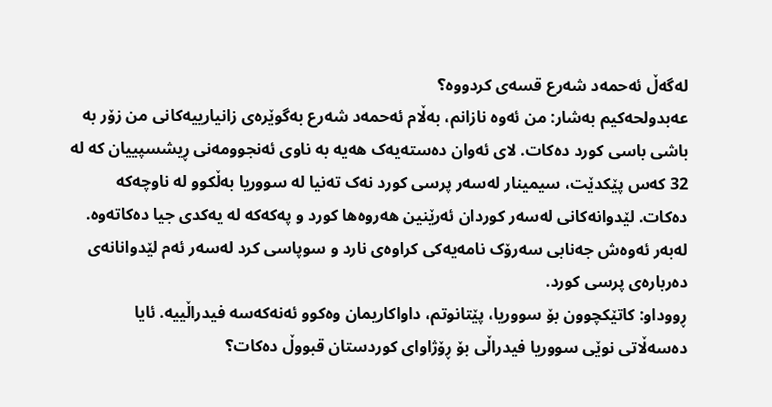لەگەڵ ئەحمەد شەرع قسەی کردووە؟
عەبدولحەکیم بەشار: من ئەوە نازانم، بەڵام ئەحمەد شەرع بەگوێرەی زانیارییەکانی من زۆر بە باشی باسی کورد دەکات. لای ئەوان دەستەیەک هەیە بە ناوی ئەنجوومەنی ڕیشسپییان کە لە 32 کەس پێکدێت، سیمینار لەسەر پرسی کورد نەک تەنیا لە سووریا بەڵکوو لە ناوچەکە دەکات. لێدوانەکانی لەسەر کوردان ئەرێنین هەروەها کورد و پەکەکە لە یەکدی جیا دەکاتەوە. لەبەر ئەوەش جەنابی سەرۆک نامەیەکی کراوەی نارد و سوپاسی کرد لەسەر ئەم لێدوانانەی دەربارەی پرسی کورد.
ڕووداو: کاتێکچوون بۆ سووریا، پێتانوتم، داواکاریمان وەکوو ئەنەکەسە فیدراڵییە. ئایا دەسەڵاتی نوێی سووریا فیدراڵی بۆ ڕۆژاوای کوردستان قبووڵ دەکات؟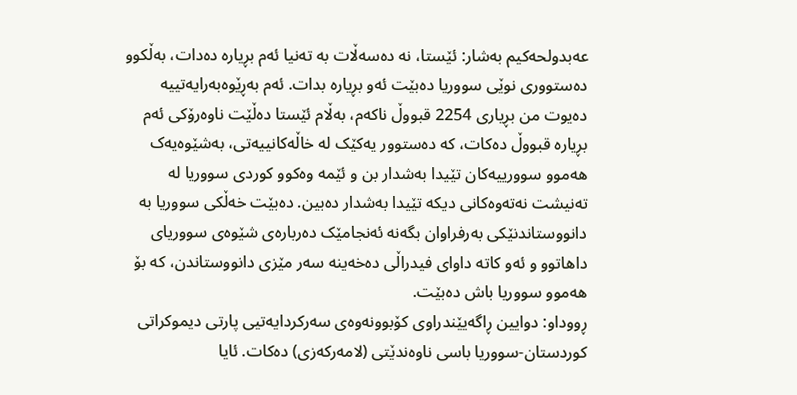عەبدولحەکیم بەشار: ئێستا، نە دەسەڵات بە تەنیا ئەم بڕیارە دەدات، بەڵکوو دەستووری نوێی سووریا دەبێت ئەو بڕیارە بدات. ئەم بەڕێوەبەرایەتییە دەیوت من بڕیاری 2254 قبووڵ ناکەم، بەڵام ئێستا دەڵێت ناوەرۆکی ئەم بڕیارە قبووڵ دەکات، کە دەستوور یەکێک لە خاڵەکانییەتی، بەشێوەیەک هەموو سوورییەکان تێیدا بەشدار بن و ئێمە وەکوو کوردی سووریا لە تەنیشت نەتەوەکانی دیکە تێیدا بەشدار دەبین. دەبێت خەڵکی سووریا بە دانووستاندنێکی بەرفراوان بگەنە ئەنجامێک دەربارەی شێوەی سووریای داهاتوو و ئەو کاتە داوای فیدراڵی دەخەینە سەر مێزی دانووستاندن، کە بۆ هەموو سووریا باش دەبێت.
ڕووداو: دوایین ڕاگەیێندراوی کۆبوونەوەی سەرکردایەتیی پارتی دیموکراتی کوردستان-سووریا باسی ناوەندێتی (لامەرکەزی) دەکات. ئایا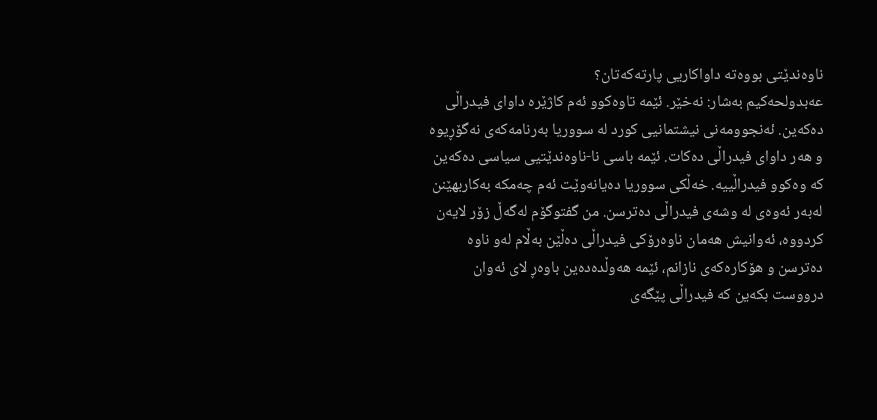ناوەندێتی بووەتە داواکاریی پارتەکەتان؟
عەبدولحەکیم بەشار: نەخێر. ئێمە تاوەکوو ئەم کاژێرە داوای فیدراڵی دەکەین. ئەنجوومەنی نیشتمانیی کورد لە سووریا بەرنامەکەی نەگۆڕیوە و هەر داوای فیدراڵی دەکات. ئێمە باسی نا-ناوەندێتیی سیاسی دەکەین کە وەکوو فیدراڵییە. خەڵکی سووریا دەیانەوێت ئەم چەمکە بەکاربهێنن لەبەر ئەوەی لە وشەی فیدراڵی دەترسن. من گفتوگۆم لەگەڵ زۆر لایەن کردووە، ئەوانیش هەمان ناوەرۆکی فیدراڵی دەڵێن بەڵام لەو ناوە دەترسن و هۆکارەکەی نازانم، ئێمە هەوڵدەدەین باوەڕ لای ئەوان درووست بکەین کە فیدراڵی پێگەی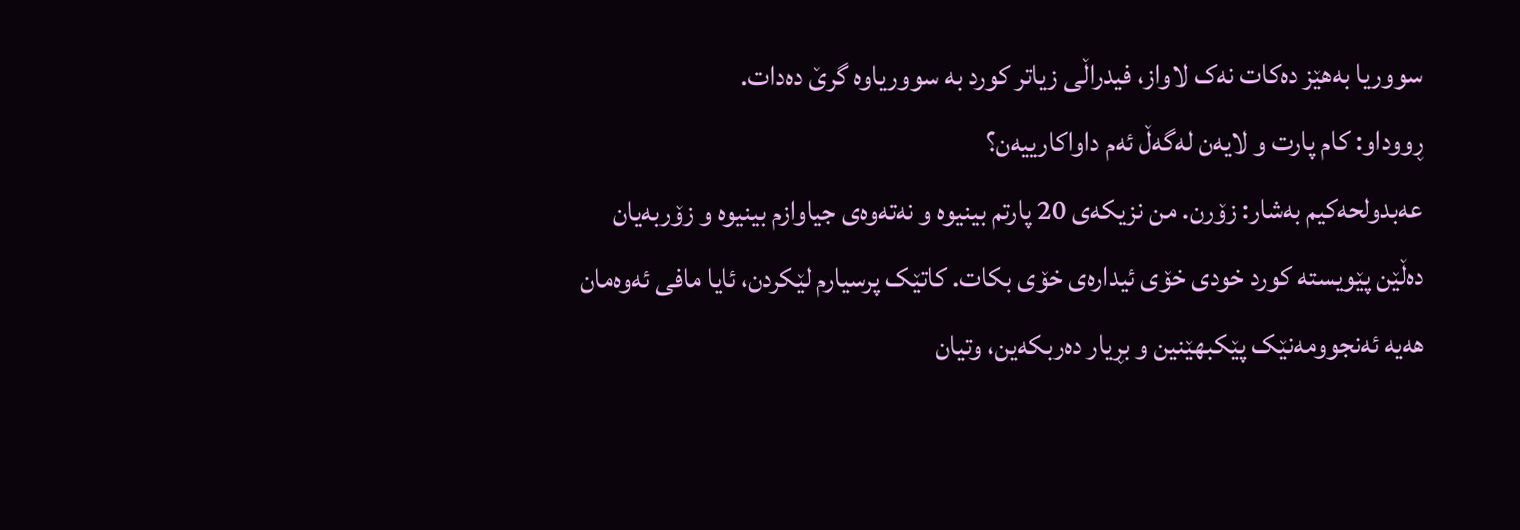سووریا بەهێز دەکات نەک لاواز، فیدراڵی زیاتر کورد بە سووریاوە گرێ دەدات.
ڕووداو: کام پارت و لایەن لەگەڵ ئەم داواکارییەن؟
عەبدولحەکیم بەشار: زۆرن. من نزیکەی 20 پارتم بینیوە و نەتەوەی جیاوازم بینیوە و زۆربەیان دەڵێن پێویستە کورد خودی خۆی ئیدارەی خۆی بکات. کاتێک پرسیارم لێکردن، ئایا مافی ئەوەمان هەیە ئەنجوومەنێک پێکبهێنین و بڕیار دەربکەین، وتیان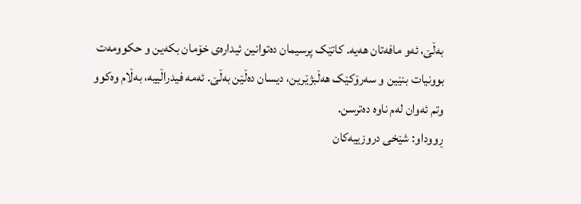بەڵێ، ئەو مافەتان هەیە. کاتێک پرسیمان دەتوانین ئیدارەی خۆمان بکەین و حکوومەت بوونیات بنێین و سەرۆکێک هەڵبژێرین، دیسان دەڵێن بەڵێ. ئەمە فیدراڵییە، بەڵام وەکوو وتم ئەوان لەم ناوە دەترسن.
ڕووداو: شێخی دروزییەکان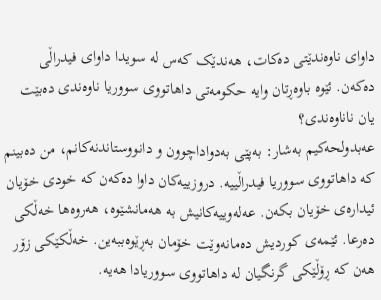داوای ناوەندێتی دەکات، هەندێک کەس لە سویدا داوای فیدراڵی دەکەن. ئێوە باوەڕتان وایە حکومەتی داهاتووی سووریا ناوەندی دەبێت یان ناناوەندی؟
عەبدولحەکیم بەشار: بەپێی بەدواداچوون و دانووستاندنەکانم، من دەبینم کە داهاتووی سووریا فیدراڵییە. دروزییەکان داوا دەکەن کە خودی خۆیان ئیدارەی خۆیان بکەن. عەلەوییەکانیش بە هەمانشێوە، هەروەها خەڵکی دەرعا. ئێمەی کوردیش دەمانەوێت خۆمان بەڕێوەببەین. خەڵکێکی زۆر هەن کە ڕۆڵێکی گرنگیان لە داهاتووی سووریادا هەیە.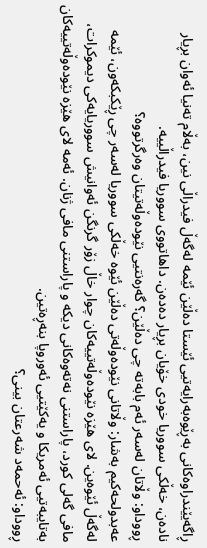ڕاگەیێندراوەکانی بەڕێوەبەرایەتیی ئێستا دەڵێن ئێمە لەگەڵ فیدراڵی نین، بەڵام تەنیا ئەوان بڕیار نادەن، خەڵکی سووریا خودی خۆیان بڕیار دەدەن. داهاتووی سووریا فیدراڵییە.
ڕووداو: وڵاتان لەسەر ئەم بابەتە چی دەڵێن؟ گەرەنتیی نێودەوڵەتیتان وەرگرتووە؟
عەبدولحەکیم بەشار: وڵاتانی نێودەوڵەتی دەڵێن ئێوە خەڵکی سووریا لەسەر چی ڕێکبکەون، ئێمە لەگەڵ ئێوەین. لای هێزە نێودەوڵەتییەکان چوار خاڵ زۆر گرنگن ئەوانیش سووریایەکی دیموکرات، مافی گەلی کورد، پاراستنی نەتەوەکانی دیکە و پاراستنی مافی ژنان. ئەمە لای هێزە نێودەوڵەتییەکان بەتایبەتیی ئەمریکا و یەکێتیی ئەوروپا بنەڕەتین.
ڕووداو: ئەحمەد شەرعتان بینی؟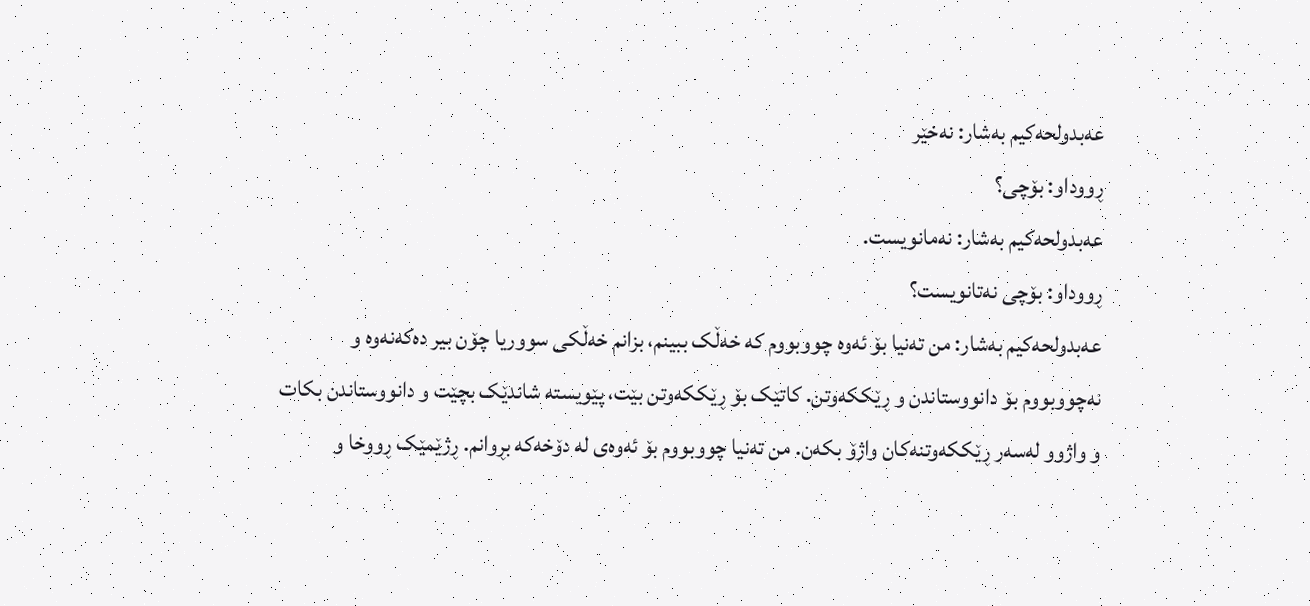عەبدولحەکیم بەشار: نەخێر
ڕووداو: بۆچی؟
عەبدولحەکیم بەشار: نەمانویست.
ڕووداو: بۆچی نەتانویست؟
عەبدولحەکیم بەشار: من تەنیا بۆ ئەوە چووبووم کە خەڵک ببینم، بزانم خەڵکی سووریا چۆن بیر دەکەنەوە و نەچووبووم بۆ دانووستاندن و ڕێککەوتن. کاتێک بۆ ڕێککەوتن بێت، پێویستە شاندێک بچێت و دانووستاندن بکات و واژوو لەسەر ڕێککەوتنەکان واژۆ بکەن. من تەنیا چووبووم بۆ ئەوەی لە دۆخەکە بڕوانم. ڕژێمێک ڕووخا و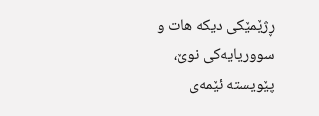ڕژێمێکی دیکە هات و سووریایەکی نوێ، پێویستە ئێمەی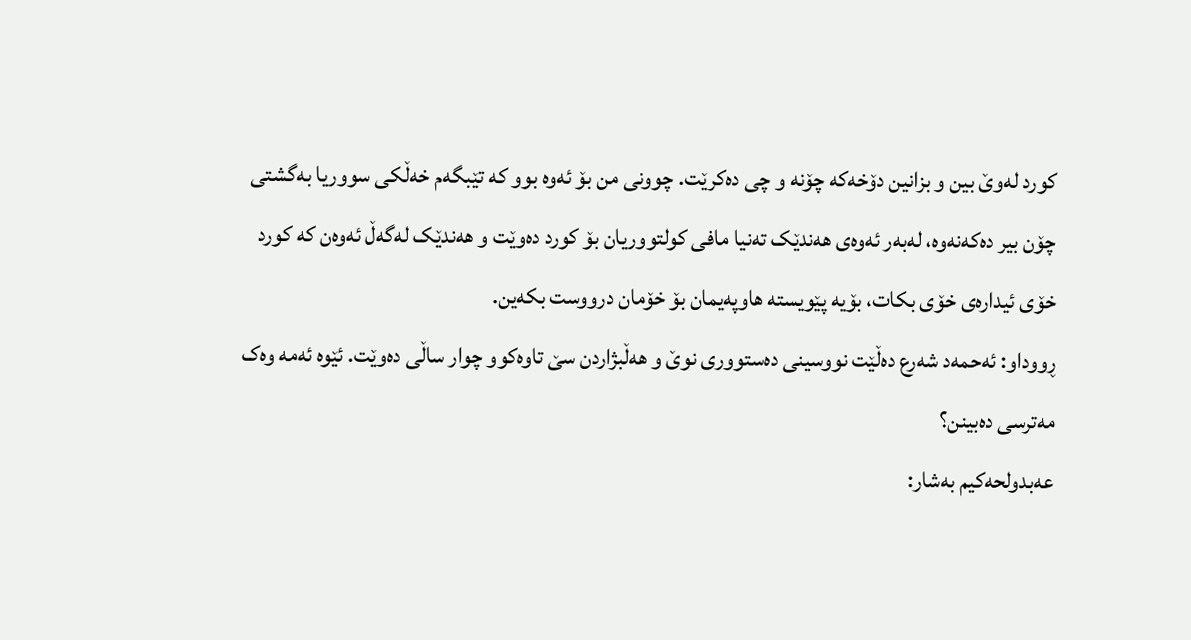کورد لەوێ بین و بزانین دۆخەکە چۆنە و چی دەکرێت. چوونی من بۆ ئەوە بوو کە تێبگەم خەڵکی سووریا بەگشتی چۆن بیر دەکەنەوە، لەبەر ئەوەی هەندێک تەنیا مافی کولتووریان بۆ کورد دەوێت و هەندێک لەگەڵ ئەوەن کە کورد خۆی ئیدارەی خۆی بکات، بۆیە پێویستە هاوپەیمان بۆ خۆمان درووست بکەین.
ڕووداو: ئەحمەد شەرع دەڵێت نووسینی دەستووری نوێ و هەڵبژاردن سێ تاوەکوو چوار ساڵی دەوێت. ئێوە ئەمە وەک مەترسی دەبینن؟
عەبدولحەکیم بەشار: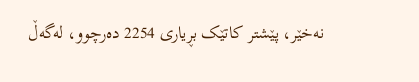نەخێر، پێشتر کاتێک بڕیاری 2254 دەرچوو، لەگەڵ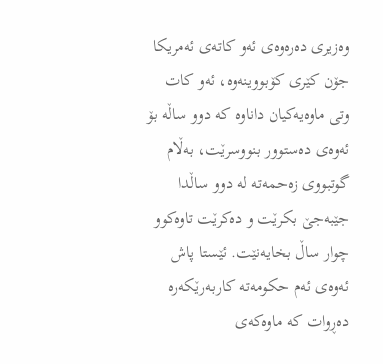وەزیری دەرەوەی ئەو کاتەی ئەمریکا جۆن کێری کۆبووینەوە، ئەو کات وتی ماوەیەکیان داناوە کە دوو ساڵە بۆ ئەوەی دەستوور بنووسرێت، بەڵام گوتبووی زەحمەتە لە دوو ساڵدا جێبەجێ بکرێت و دەکرێت تاوەکوو چوار ساڵ بخایەنێت. ئێستا پاش ئەوەی ئەم حکومەتە کاربەرێکەرە دەڕوات کە ماوەکەی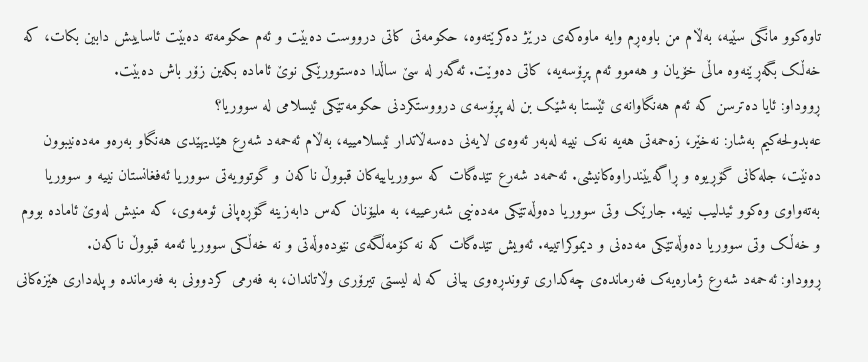تاوەکوو مانگی سێیە، بەڵام من باوەڕم وایە ماوەکەی درێژ دەکرێتەوە، حکومەتی کاتی درووست دەبێت و ئەم حکومەتە دەبێت ئاساییش دابین بکات، کە خەڵک بگەڕێنەوە ماڵی خۆیان و هەموو ئەم پڕۆسەیە، کاتی دەوێت. ئەگەر لە سێ ساڵدا دەستوورێکی نوێ ئامادە بکەین زۆر باش دەبێت.
ڕووداو: ئایا دەترسن کە ئەم هەنگاوانەی ئێستا بەشێک بن لە پڕۆسەی درووستکردنی حکومەتێکی ئیسلامی لە سووریا؟
عەبدولحەکیم بەشار: نەخێر، زەحمەتی هەیە نەک نییە لەبەر ئەوەی لایەنی دەسەڵاتدار ئیسلامییە، بەڵام ئەحمەد شەرع هێدیهێدی هەنگاو بەرەو مەدەنیبوون دەنێت، جلەکانی گۆڕیوە و ڕاگەیێندراوەکانیشی. ئەحمەد شەرع تێدەگات کە سووریاییەکان قبووڵ ناکەن و گوتوویەتی سووریا ئەفغانستان نییە و سووریا بەتەواوی وەکوو ئیدلیب نییە. جارێک وتی سووریا دەوڵەتێکی مەدەنیی شەرعییە، بە ملیۆنان کەس دابەزینە گۆڕەپانی ئومەوی، کە منیش لەوێ ئامادە بووم و خەڵک وتی سووریا دەوڵەتێکی مەدەنی و دیموکراتییە. ئەویش تێدەگات کە نە کۆمەڵگەی نێودەوڵەتی و نە خەڵکی سووریا ئەمە قبووڵ ناکەن.
ڕووداو: ئەحمەد شەرع ژمارەیەک فەرماندەی چەکداری تووندڕەوی بیانی کە لە لیستی تیرۆری وڵاتاندان، بە فەرمی کردوونی بە فەرماندە و پلەداری هێزەکانی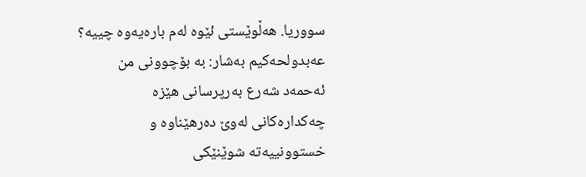سووریا. هەڵوێستی ئێوە لەم بارەیەوە چییە؟
عەبدولحەکیم بەشار: بە بۆچوونی من ئەحمەد شەرع بەرپرسانی هێزە چەکدارەکانی لەوێ دەرهێناوە و خستوونییەتە شوێنێکی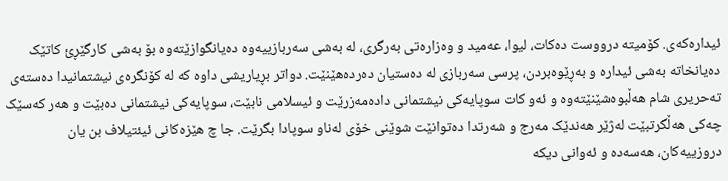ئیدارەکەی. کۆمیتە درووست دەکات، لیوا، عەمید و وەزارەتی بەرگری، لە بەشی سەربازییەوە دەیانگوازێتەوە بۆ بەشی کارگێڕئ کاتێک دەیانخاتە بەشی ئیدارە و بەڕێوەبردن، پرسی سەربازی لە دەستیان دەردەهێنێت. دواتر بڕیاریشی داوە کە لە کۆنگرەی نیشتمانیدا دەستەی تەحریری شام هەڵبوەشێنێتەوە و ئەو کات سوپایەکی نیشتمانی دادەمەزرێت و ئیسلامی نابێت، سوپایەکی نیشتمانی دەبێت و هەر کەسێک چەکی هەڵگرتبێت لەژێر هەندێک مەرج و شەرتدا دەتوانێت شوێنی خۆی لەناو سوپادا بگرێت. جا چ هێزەکانی ئیئتیلاف بن یان دروزییەکان، هەسەدە و ئەوانی دیکە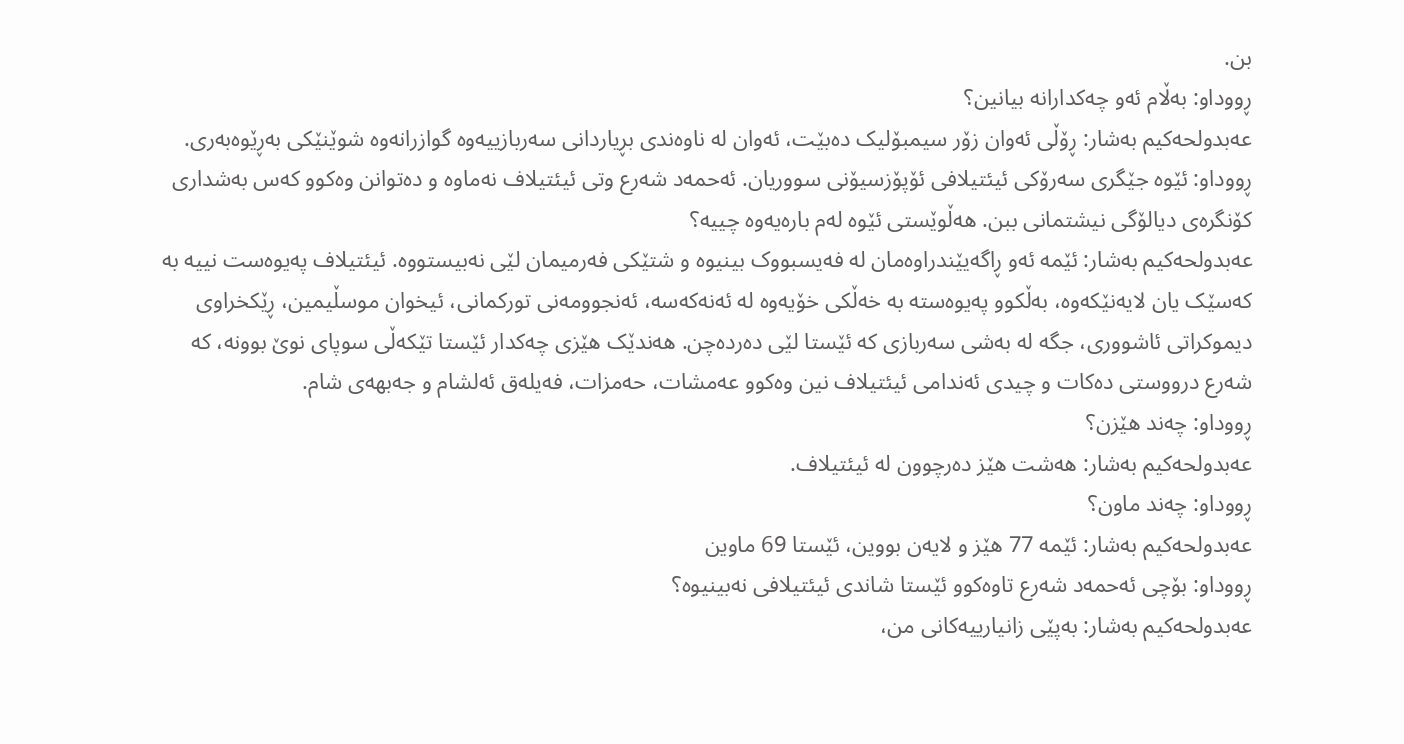بن.
ڕووداو: بەڵام ئەو چەکدارانە بیانین؟
عەبدولحەکیم بەشار: ڕۆڵی ئەوان زۆر سیمبۆلیک دەبێت، ئەوان لە ناوەندی بڕیاردانی سەربازییەوە گوازرانەوە شوێنێکی بەڕێوەبەری.
ڕووداو: ئێوە جێگری سەرۆکی ئیئتیلافی ئۆپۆزسیۆنی سووریان. ئەحمەد شەرع وتی ئیئتیلاف نەماوە و دەتوانن وەکوو کەس بەشداری کۆنگرەی دیالۆگی نیشتمانی ببن. هەڵوێستی ئێوە لەم بارەیەوە چییە؟
عەبدولحەکیم بەشار: ئێمە ئەو ڕاگەیێندراوەمان لە فەیسبووک بینیوە و شتێکی فەرمیمان لێی نەبیستووە. ئیئتیلاف پەیوەست نییە بە کەسێک یان لایەنێکەوە، بەڵکوو پەیوەستە بە خەڵکی خۆیەوە لە ئەنەکەسە، ئەنجوومەنی تورکمانی، ئیخوان موسڵیمین، ڕێکخراوی دیموکراتی ئاشووری، جگە لە بەشی سەربازی کە ئێستا لێی دەردەچن. هەندێک هێزی چەکدار ئێستا تێکەڵی سوپای نوێ بوونە، کە شەرع درووستی دەکات و چیدی ئەندامی ئیئتیلاف نین وەکوو عەمشات، حەمزات، فەیلەق ئەلشام و جەبهەی شام.
ڕووداو: چەند هێزن؟
عەبدولحەکیم بەشار: هەشت هێز دەرچوون لە ئیئتیلاف.
ڕووداو: چەند ماون؟
عەبدولحەکیم بەشار: ئێمە 77 هێز و لایەن بووین، ئێستا 69 ماوین
ڕووداو: بۆچی ئەحمەد شەرع تاوەکوو ئێستا شاندی ئیئتیلافی نەبینیوە؟
عەبدولحەکیم بەشار: بەپێی زانیارییەکانی من،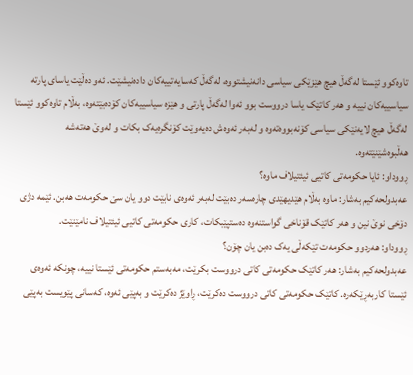تاوەکوو ئێستا لەگەڵ هیچ هێزێکی سیاسی دانەنیشتووە، لەگەڵ کەسایەتییەکان دادەنیشێت. ئەو دەڵێت یاسای پارتە سیاسییەکان نییە و هەر کاتێک یاسا درووست بوو ئەوا لەگەڵ پارتی و هێزە سیاسییەکان کۆدەبێتەوە، بەڵام تاوەکوو ئێستا لەگەڵ هیچ لایەنێکی سیاسی کۆنەبووەتەوە و لەبەر ئەوەش دەیەوێت کۆنگرەیەک بکات و لەوێ هەتەشە هەڵبوەشێنێتەوە.
ڕووداو: ئایا حکومەتی کاتیی ئیئتیلاف ماوە؟
عەبدولحەکیم بەشار: ماوە بەڵام هێدیهێدی چارەسەر دەبێت لەبەر ئەوەی نابێت دوو یان سێ حکومەت هەبن. ئێمە دژی دۆخی نوێ نین و هەر کاتێک قۆناخی گواستنەوە دەستپێبکات، کاری حکومەتی کاتیی ئیئتیلاف نامێنێت.
ڕووداو: هەردوو حکومەت تێکەڵی یەک دەبن یان چۆن؟
عەبدولحەکیم بەشار: هەر کاتێک حکومەتی کاتی درووست بکرێت، مەبەستم حکومەتی ئێستا نییە، چونکە ئەوەی ئێستا کاربەڕێکەرە. کاتێک حکومەتی کاتی درووست دەکرێت، ڕاوێژ دەکرێت و بەپێی ئەوە، کەسانی پێویست بەپێی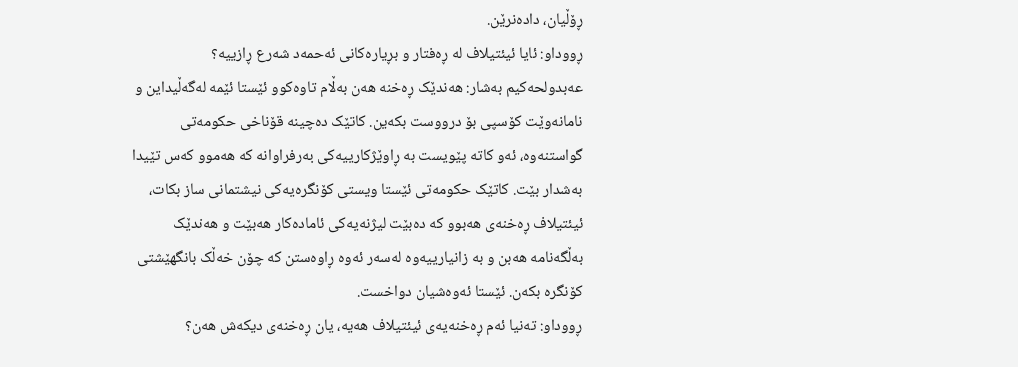ڕۆڵیان، دادەنرێن.
ڕووداو: ئایا ئیئتیلاف لە ڕەفتار و بڕیارەکانی ئەحمەد شەرع ڕازییە؟
عەبدولحەکیم بەشار: هەندێک ڕەخنە هەن بەڵام تاوەکوو ئێستا ئێمە لەگەڵیداین و نامانەوێت کۆسپی بۆ درووست بکەین. کاتێک دەچینە قۆناخی حکومەتی گواستنەوە، ئەو کاتە پێویست بە ڕاوێژکارییەکی بەرفراوانە کە هەموو کەس تێیدا بەشدار بێت. کاتێک حکومەتی ئێستا ویستی کۆنگرەیەکی نیشتمانی ساز بکات، ئیئتیلاف ڕەخنەی هەبوو کە دەبێت لیژنەیەکی ئامادەکار هەبێت و هەندێک بەڵگەنامە هەبن و بە زانیارییەوە لەسەر ئەوە ڕاوەستن کە چۆن خەڵک بانگهێشتی کۆنگرە بکەن. ئێستا ئەوەشیان دواخست.
ڕووداو: تەنیا ئەم ڕەخنەیەی ئیئتیلاف هەیە، یان ڕەخنەی دیکەش هەن؟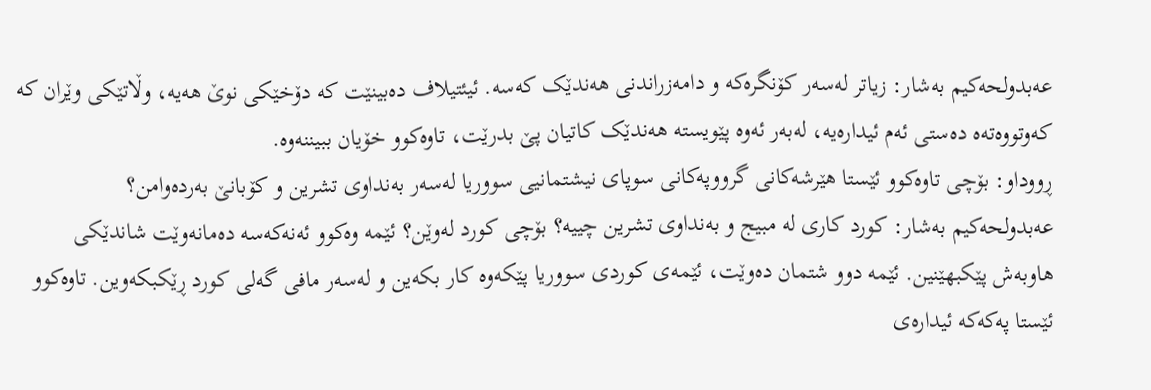عەبدولحەکیم بەشار: زیاتر لەسەر کۆنگرەکە و دامەزراندنی هەندێک کەسە. ئیئتیلاف دەبینێت کە دۆخێکی نوێ هەیە، وڵاتێکی وێران کە کەوتووەتەە دەستی ئەم ئیدارەیە، لەبەر ئەوە پێویستە هەندێک کاتیان پێ بدرێت، تاوەکوو خۆیان ببیننەوە.
ڕووداو: بۆچی تاوەکوو ئێستا هێرشەکانی گرووپەکانی سوپای نیشتمانیی سووریا لەسەر بەنداوی تشرین و کۆبانێ بەردەوامن؟
عەبدولحەکیم بەشار: کورد کاری لە مبیج و بەنداوی تشرین چییە؟ بۆچی کورد لەوێن؟ ئێمە وەکوو ئەنەکەسە دەمانەوێت شاندێکی هاوبەش پێکبهێنین. ئێمە دوو شتمان دەوێت، ئێمەی کوردی سووریا پێکەوە کار بکەین و لەسەر مافی گەلی کورد ڕێکبکەوین. تاوەکوو ئێستا پەکەکە ئیدارەی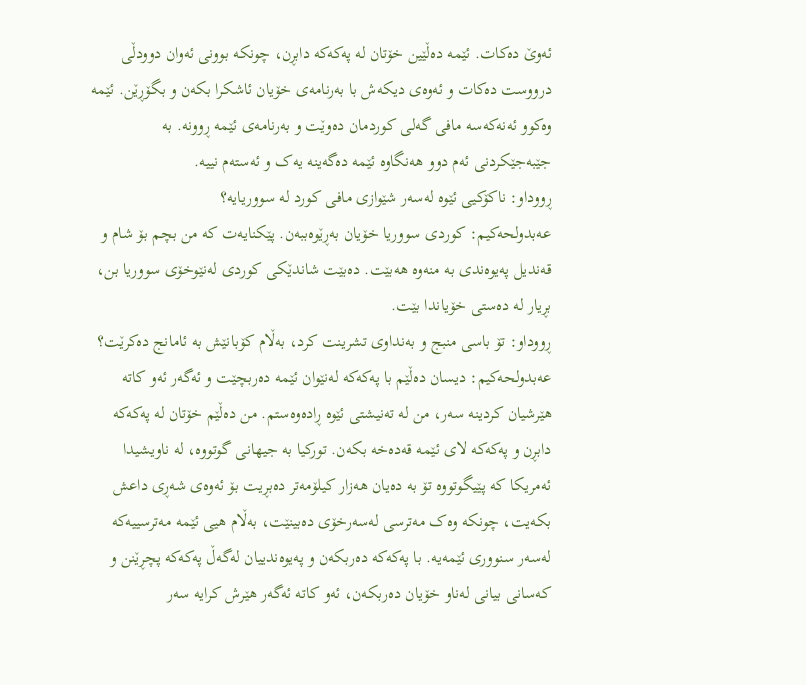ئەوێ دەکات. ئێمە دەڵێین خۆتان لە پەکەکە دابڕن، چونکە بوونی ئەوان دوودڵی درووست دەکات و ئەوەی دیکەش با بەرنامەی خۆیان ئاشکرا بکەن و بگۆڕێن. ئێمە وەکوو ئەنەکەسە مافی گەلی کوردمان دەوێت و بەرنامەی ئێمە ڕوونە. بە جێبەجێکردنی ئەم دوو هەنگاوە ئێمە دەگەینە یەک و ئەستەم نییە.
ڕووداو: ناکۆکیی ئێوە لەسەر شێوازی مافی کورد لە سووریایە؟
عەبدولحەکیم: کوردی سووریا خۆیان بەڕێوەببەن. پێکنایەت کە من بچم بۆ شام و قەندیل پەیوەندی بە منەوە هەبێت. دەبێت شاندێکی کوردی لەنێوخۆی سووریا بن، بڕیار لە دەستی خۆیاندا بێت.
ڕووداو: تۆ باسی منبج و بەنداوی تشرینت کرد، بەڵام کۆبانێش بە ئامانج دەکرێت؟
عەبدولحەکیم: دیسان دەڵێم با پەکەکە لەنێوان ئێمە دەربچێت و ئەگەر ئەو کاتە هێرشیان کردینە سەر، من لە تەنیشتی ئێوە ڕادەوەستم. من دەڵێم خۆتان لە پەکەکە دابڕن و پەکەکە لای ئێمە قەدەخە بکەن. تورکیا بە جیهانی گوتووە، لە ناویشیدا ئەمریکا کە پێیگوتووە تۆ بە دەیان هەزار کیلۆمەتر دەبڕیت بۆ ئەوەی شەڕی داعش بکەیت، چونکە وەک مەترسی لەسەرخۆی دەبینێت، بەڵام هیی ئێمە مەترسییەکە لەسەر سنووری ئێمەیە. با پەکەکە دەربکەن و پەیوەندییان لەگەڵ پەکەکە پچڕێنن و کەسانی بیانی لەناو خۆیان دەربکەن، ئەو کاتە ئەگەر هێرش کرایە سەر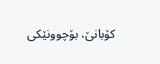کۆبانێ، بۆچوونێکی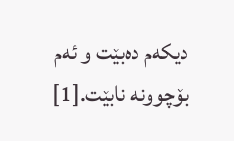دیکەم دەبێت و ئەم بۆچوونە نابێت.[1]